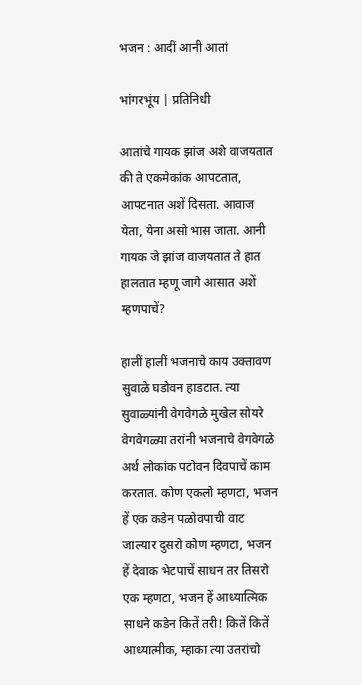भजन : आदीं आनी आतां

भांगरभूंय | प्रतिनिधी

आतांचे गायक झांज अशे वाजयतात की ते एकमेकांक आपटतात, आपटनात अशें दिसता. आवाज येता, येना असो भास जाता. आनी गायक जे झांज वाजयतात ते हात हालतात म्हणू जागे आसात अशें म्हणपाचें?

हालीं हालीं भजनाचे काय उक्तावण सुवाळे घडोवन हाड‌टात. त्या सुवाळ्यांनी वेगवेगळे मुखेल सोयरे वेगवेगळ्या तरांनी भजनाचे वेगवेगळे अर्थ लोकांक पटोवन दिवपाचें काम करतात. कोण एकलो म्हणटा, भजन हें एक कडेन पळोवपाची वाट जाल्यार दुसरो कोण म्हणटा, भजन हें देवाक भेटपाचें साधन तर तिसरो एक म्हणटा, भजन हें आध्यात्मिक साधने कडेन कितें तरी! कितें कितें आध्यात्मीक, म्हाका त्या उतरांचो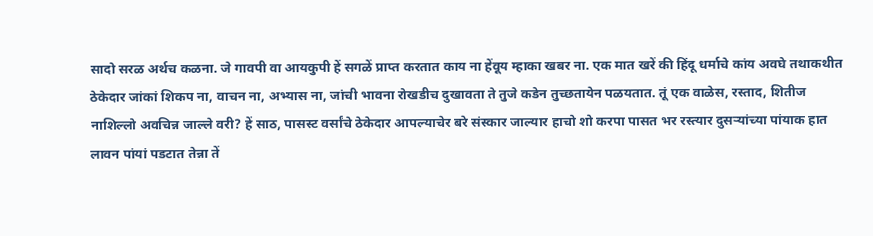सादो सरळ अर्थच कळना. जे गावपी वा आयकुपी हें सगळें प्राप्त करतात काय ना हेंवूय म्हाका खबर ना. एक मात खरें की हिंदू धर्माचे कांय अवघे तथाकथीत ठेकेदार जांकां शिकप ना, वाचन ना, अभ्यास ना, जांची भावना रोखडीच दुखावता ते तुजे कडेन तुच्छतायेन पळयतात. तूं एक वाळेस, रस्ताद, शितीज नाशिल्लो अवचिन्न जाल्ले वरी? हें साठ, पासस्ट वर्सांचे ठेकेदार आपल्याचेर बरे संस्कार जाल्यार हाचो शो करपा पासत भर रस्त्यार दुसऱ्यांच्या पांयाक हात लावन पांयां पडटात तेन्ना तें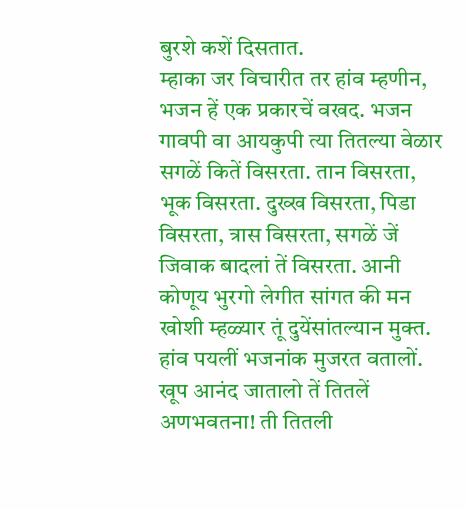बुरशे कशें दिसतात.
म्हाका जर विचारीत तर हांव म्हणीन, भजन हें एक प्रकारचें वखद. भजन गावपी वा आयकुपी त्या तितल्या वेळार सगळें कितें विसरता. तान विसरता, भूक विसरता. दुख्ख विसरता, पिडा विसरता, त्रास विसरता, सगळें जें जिवाक बादलां तें विसरता. आनी कोणूय भुरगो लेगीत सांगत की मन खोशी म्हळ्यार तूं दुयेंसांतल्यान मुक्त.
हांव पयलीं भजनांक मुजरत वतालों. खूप आनंद जातालो तें तितलें अणभवतना! ती तितली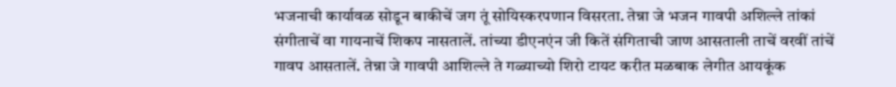भजनाची कार्यावळ सोडून बाकीचें जग तूं सोयिस्करपणान विसरता. तेन्ना जे भजन गावपी अशिल्ले तांकां संगीताचें वा गायनाचें शिकप नासतालें. तांच्या डीएनएंन जी कितें संगिताची जाण आसताली ताचें वरवीं तांचें गावप आसतालें. तेन्ना जे गावपी आशिल्ले ते गळ्याच्यो शिरो टायट करीत मळबाक लेगीत आयकूंक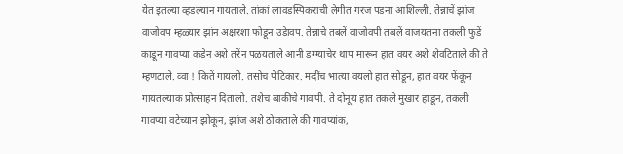येत इतल्या व्हडल्यान गायताले. तांकां लावडस्पिकराची लेगीत गरज पडना आशिल्ली. तेन्नाचें झांज वाजोवप म्हळ्यार झांन अक्षरशा फोडून उडेावप. तेन्नाचे तबलें वाजोवपी तबलें वाजयतना तकली फुडें काडून गावप्या कडेन अशे तरेंन पळयताले आनी डग्ग्याचेर थाप मारून हात वयर अशे शेवटिताले की ते म्हणटाले. व्वा ! कितें गायलो. तसोच पेटिकार. मदींच भात्या वयलो हात सोडून, हात वयर फेंकून गायतल्याक प्रोत्साहन दितालो. तशेच बाकीचे गावपी. ते दोनूय हात तकले मुखार हाडून, तकली गावप्या वटेच्यान झोकून, झांज अशे ठोकताले की गावप्यांक,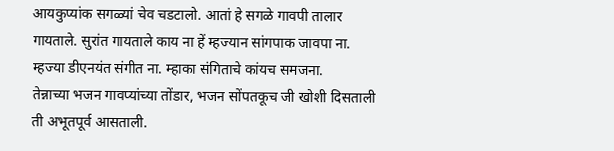आयकुप्यांक सगळ्यां चेव चडटालो. आतां हे सगळे गावपी तालार गायताले. सुरांत गायताले काय ना हें म्हज्यान सांगपाक जावपा ना. म्हज्या डीएनयंत संगीत ना. म्हाका संगिताचे कांयच समजना.
तेन्नाच्या भजन गावप्यांच्या तोंडार, भजन सोंपतकूच जी खोशी दिसताली ती अभूतपूर्व आसताली.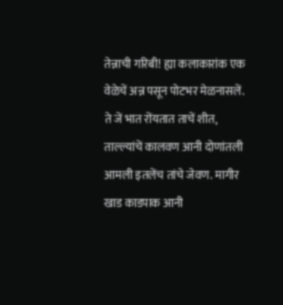तेन्नाची गरिबी! ह्या कलाकारांक एक वेळेचें अन्न पसून पोटभर मेळनासलें. ते जें भात रोंयतात ताचें शीत, ताल्ल्यांचें कालवण आनी दोणांतली आमली इतलेंच तांचे जेवण. मागीर खाड काडपाक आनी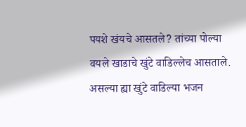पयशे खंयचे आसतले? तांच्या पोल्या वयले खाडाचे खुंटे वाडिल्लेच आसताले. असल्या ह्या खुंटे वाडिल्या भजन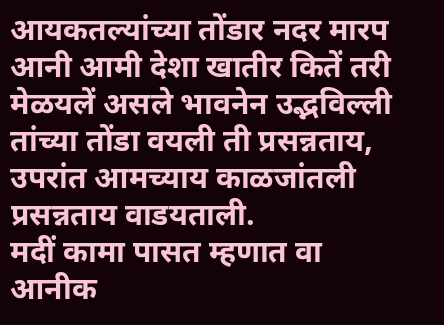आयकतल्यांच्या तोंडार नदर मारप आनी आमी देशा खातीर कितें तरी मेळयलें असले भावनेन उद्भविल्ली तांच्या तोंडा वयली ती प्रसन्नताय, उपरांत आमच्याय काळजांतली प्रसन्नताय वाडयताली.
मदीं कामा पासत म्हणात वा आनीक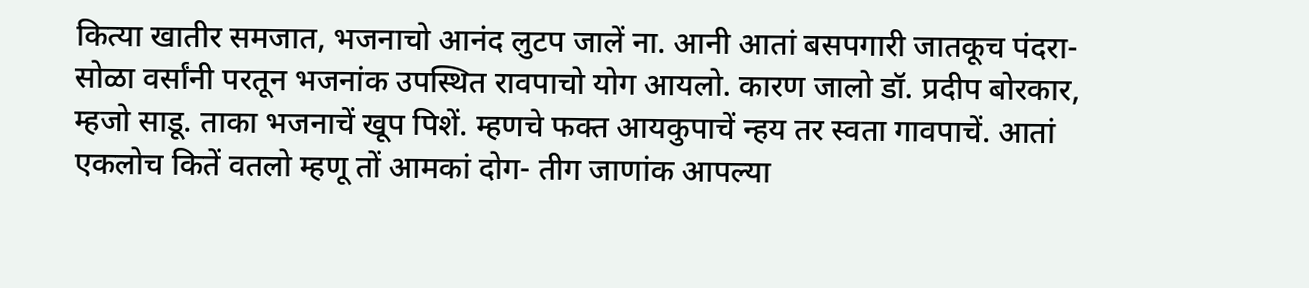कित्या खातीर समजात, भजनाचो आनंद लुटप जालें ना. आनी आतां बसपगारी जातकूच पंदरा- सोळा वर्सांनी परतून भजनांक उपस्थित रावपाचो योग आयलो. कारण जालो डॉ. प्रदीप बोरकार, म्हजो साडू. ताका भजनाचें खूप पिशें. म्हणचे फक्त आयकुपाचें न्हय तर स्वता गावपाचें. आतां एकलोच कितें वतलो म्हणू तों आमकां दोग- तीग जाणांक आपल्या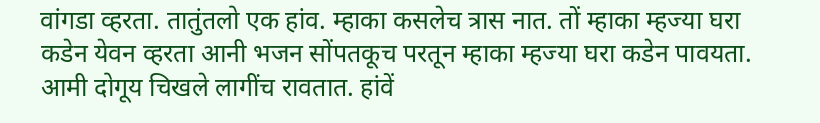वांगडा व्हरता. तातुंतलो एक हांव. म्हाका कसलेच त्रास नात. तों म्हाका म्हज्या घरा कडेन येवन व्हरता आनी भजन सोंपतकूच परतून म्हाका म्हज्या घरा कडेन पावयता. आमी दोगूय चिखले लागींच रावतात. हांवें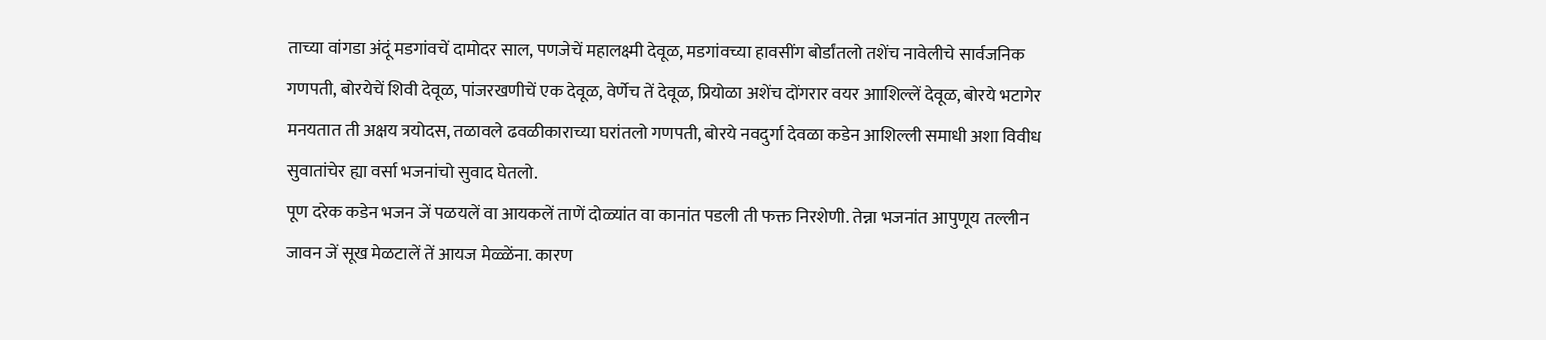ताच्या वांगडा अंदूं मडगांवचें दामोदर साल, पणजेचें महालक्ष्मी देवूळ, मडगांवच्या हावसींग बोर्डांतलो तशेंच नावेलीचे सार्वजनिक गणपती, बोरयेचें शिवी देवूळ, पांजरखणीचें एक देवूळ, वेर्णेच तें देवूळ, प्रियोळा अशेंच दोंगरार वयर आाशिल्लें देवूळ, बोरये भटागेर मनयतात ती अक्षय त्रयोदस, तळावले ढवळीकाराच्या घरांतलो गणपती, बोरये नवदुर्गा देवळा कडेन आशिल्ली समाधी अशा विवीध सुवातांचेर ह्या वर्सा भजनांचो सुवाद घेतलो.
पूण दरेक कडेन भजन जें पळयलें वा आयकलें ताणें दोळ्यांत वा कानांत पडली ती फक्त निरशेणी. तेन्ना भजनांत आपुणूय तल्लीन जावन जें सूख मेळटालें तें आयज मेळ्ळेंना. कारण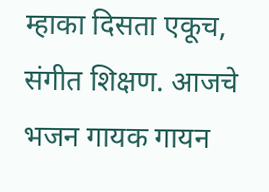म्हाका दिसता एकूच, संगीत शिक्षण. आजचे भजन गायक गायन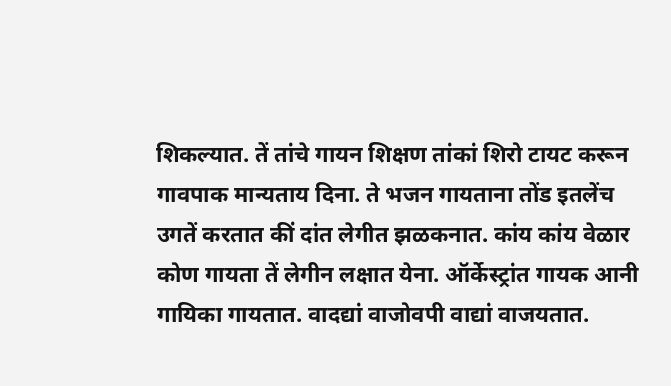शिकल्यात. तें तांचे गायन शिक्षण तांकां शिरो टायट करून गावपाक मान्यताय दिना. ते भजन गायताना तोंड इतलेंच उगतें करतात कीं दांत लेगीत झळकनात. कांय कांय वेळार कोण गायता तें लेगीन लक्षात येना. ऑर्केस्ट्रांत गायक आनी गायिका गायतात. वादद्यां वाजोवपी वाद्यां वाजयतात.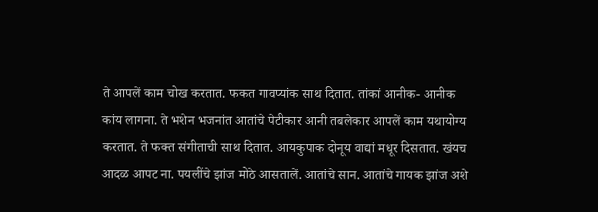ते आपलें काम चोख करतात. फकत गावप्यांक साथ दितात. तांकां आनीक- आनीक कांय लागना. ते भशेन भजनांत आतांचे पेटीकार आनी तबलेकार आपलें काम यथायोग्य करतात. ते फक्त संगीताची साथ दितात. आयकुपाक दोनूय वाद्यां मधूर दिसतात. खंयच आदळ आपट ना. पयलींचे झांज मोठे आसतालें. आतांचे सान. आतांचे गायक झांज अशे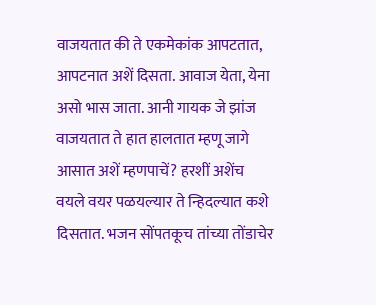वाजयतात की ते एकमेकांक आपटतात, आपटनात अशें दिसता. आवाज येता, येना असो भास जाता. आनी गायक जे झांज वाजयतात ते हात हालतात म्हणू जागे आसात अशें म्हणपाचें? हरशीं अशेंच वयले वयर पळयल्यार ते न्हिदल्यात कशे दिसतात. भजन सोंपतकूच तांच्या तोंडाचेर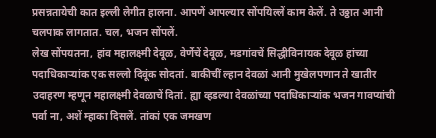प्रसन्नतायेची कात इल्ली लेगीत हालना. आपणें आपल्यार सोंपयिल्लें काम केलें. ते उठ्ठात आनी चलपाक लागतात. चल, भजन सोंपलें.
लेख सोंपयतना, हांव महालक्ष्मी देवूळ, वेर्णेचें देवूळ, मडगांवचें सिद्धीविनायक देवूळ हांच्या पदाधिकाऱ्यांक एक सल्लो दिवूंक सोदतां. बाकीचीं ल्हान देवळां आनी मुखेलपणान ते खातीर उदाहरण म्हणून महालक्ष्मी देवळाचें दितां. ह्या व्हडल्या देवळांच्या पदाधिकाऱ्यांक भजन गावप्यांची पर्वा ना, अशें म्हाका दिसलें. तांकां एक जमखण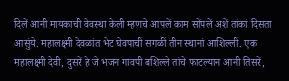दिलें आनी मायकाची वेवस्था केली म्हणचे आपलें काम सोंपलें अशें तांकां दिसता आसुंये. महालक्ष्मी देवळांत भेट घेवपाचीं सगळीं तीन स्थानां आशिल्लीं. एक महालक्ष्मी देवी, दुसरें हे जे भजन गावपी बशिल्ले तांचे फाटल्यान आनी तिसरें,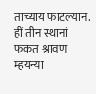ताच्याय फाटल्यान. हीं तीन स्थानां फकत श्रावण म्हयन्या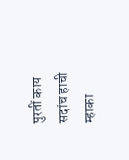पुरतीं काय सदांच हाची म्हाका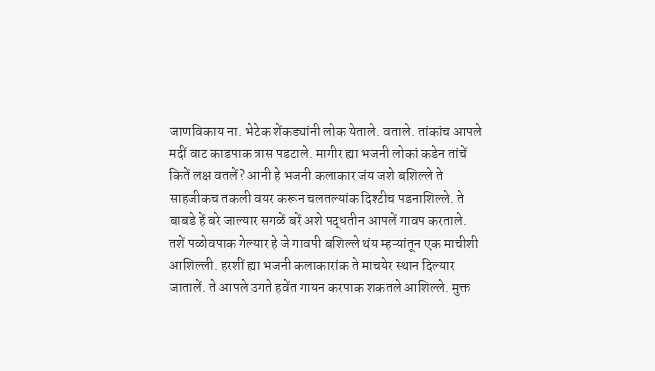जाणविकाय ना. भेटेक शेंकड्यांनी लोक येताले. वताले. तांकांच आपले मदीं वाट काडपाक त्रास पडटाले. मागीर ह्या भजनी लोकां कडेन तांचें कितें लक्ष वतलें? आनी हे भजनी कलाकार जंय जशे बशिल्ले ते साहजीकच तकली वयर करून चलतल्यांक दिश्टीच पडनाशिल्ले. ते बाबडे हें बरे जाल्यार सगळें बरें अशे पद्धतीन आपलें गावप करताले.
तशें पळोवपाक गेल्यार हे जे गावपी बशिल्ले थंय म्हऱ्यांतून एक माचीशी आशिल्ली. हरशीं ह्या भजनी कलाकारांक ते माचयेर स्थान दिल्यार जातालें. ते आपले उगते हवेंत गायन करपाक शकतले आशिल्ले. मुक्त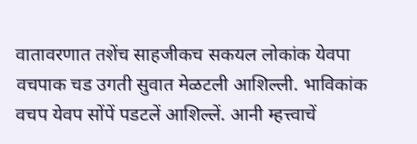वातावरणात तशेंच साहजीकच सकयल लोकांक येवपा वचपाक चड उगती सुवात मेळटली आशिल्ली. भाविकांक वचप येवप सोंपें पडटलें आशिल्लें. आनी म्हत्त्वाचें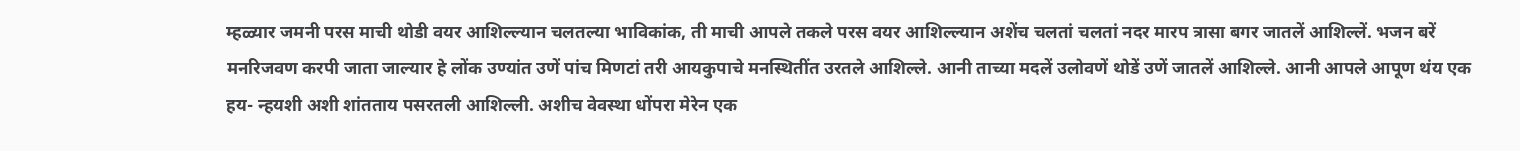म्हळ्यार जमनी परस माची थोडी वयर आशिल्ल्यान चलतल्या भाविकांक, ती माची आपले तकले परस वयर आशिल्ल्यान अशेंच चलतां चलतां नदर मारप त्रासा बगर जातलें आशिल्लें. भजन बरें मनरिजवण करपी जाता जाल्यार हे लोंक उण्यांत उणें पांच मिणटां तरी आयकुपाचे मनस्थितींत उरतले आशिल्ले. आनी ताच्या मदलें उलोवणें थोडें उणें जातलें आशिल्ले. आनी आपले आपूण थंय एक हय- न्हयशी अशी शांतताय पसरतली आशिल्ली. अशीच वेवस्था धोंपरा मेरेन एक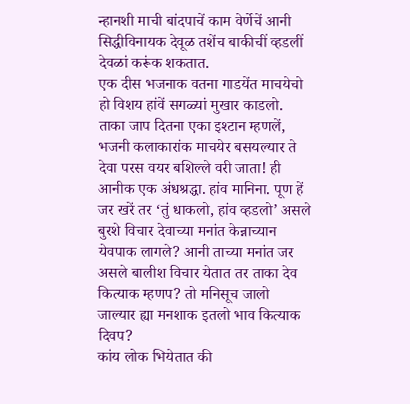न्हानशी माची बांदपाचें काम वेर्णेचें आनी सिद्धीविनायक देवूळ तशेंच बाकीचीं व्हडलीं देवळां करूंक शकतात.
एक दीस भजनाक वतना गाडयेंत माचयेचो हो विशय हांवें सगळ्यां मुखार काडलो. ताका जाप दितना एका इश्टान म्हणलें, भजनी कलाकारांक माचयेर बसयल्यार ते देवा परस वयर बशिल्ले वरी जाता! ही आनीक एक अंधश्रद्धा. हांव मानिना. पूण हें जर खरें तर ‘तुं धाकलो, हांव व्हडलो’ असले बुरशे विचार देवाच्या मनांत केन्नाच्यान येवपाक लागले? आनी ताच्या मनांत जर असले बालीश विचार येतात तर ताका देव कित्याक म्हणप? तो मनिसूच जालो जाल्यार ह्या मनशाक इतलो भाव कित्याक दिवप?
कांय लोक भियेतात की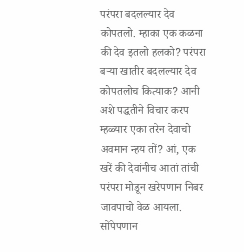परंपरा बदलल्यार देव कोपतलो. म्हाका एक कळना की देव इतलो हलको? परंपरा बऱ्या खातीर बदलल्यार देव कोपतलोच कित्याक? आनी अशे पद्धतीने विचार करप म्हळ्यार एका तरेन देवाचो अवमान न्हय तों? आं, एक खरें की देवांनीच आतां तांची परंपरा मोडून खरेपणान निबर जावपाचो वेळ आयला. सोंपेपणान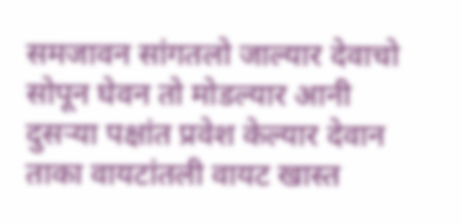समजावन सांगतलो जाल्यार देवाचो सोपून घेवन तो मोडल्यार आनी दुसऱ्या पक्षांत प्रवेश केल्यार देवान ताका वायटांतली वायट खास्त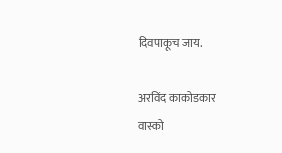दिवपाकूच जाय.

अरविंद काकोडकार
वास्को